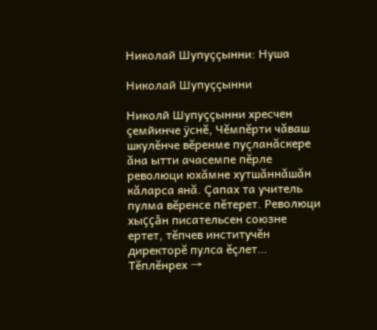Николай Шупуççынни: Нуша

Николай Шупуççынни

Николй Шупуççынни хресчен çемйинче ÿснĕ, Чĕмпĕрти чăваш шкулĕнче вĕренме пуçланăскере ăна ытти ачасемпе пĕрле революци юхăмне хутшăннăшăн кăларса янă. Çапах та учитель пулма вĕренсе пĕтерет. Революци хыççăн писательсен союзне ертет, тĕпчев институчĕн директорĕ пулса ĕçлет… Тĕплĕнрех →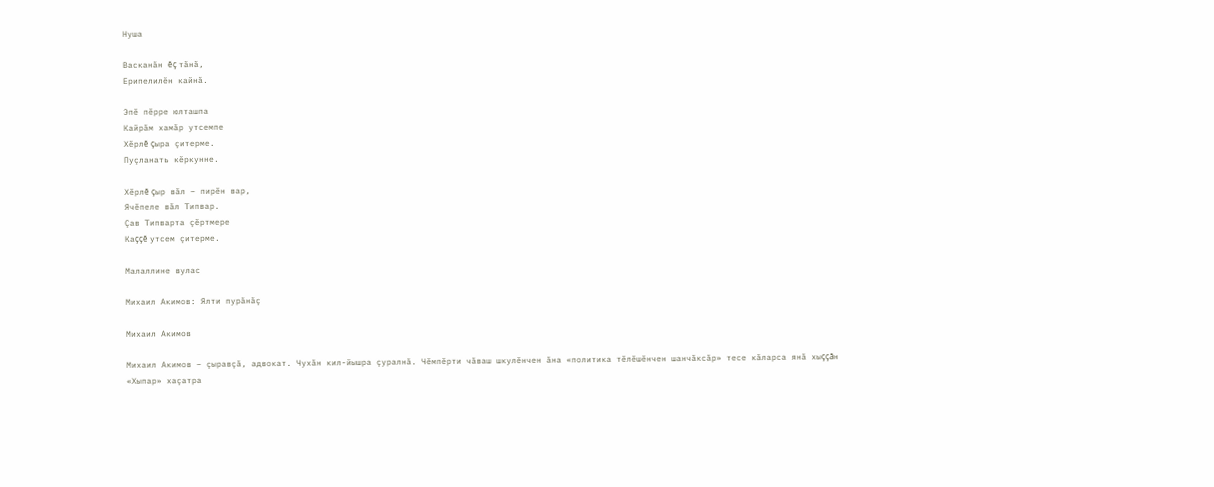Нуша

Васканăн ĕç тăнă,
Ерипелилĕн кайнă.

Эпĕ пĕрре юлташпа
Кайрăм хамăр утсемпе
Хĕрлĕ çыра çитерме.
Пуçланать кĕркунне.

Хĕрлĕ çыр вăл – пирĕн вар,
Ячĕпеле вăл Типвар.
Çав Типварта çĕртмере
Каççĕ утсем çитерме.

Малаллине вулас

Михаил Акимов: Ялти пурăнăç

Михаил Акимов

Михаил Акимов – çыравçă, адвокат. Чухăн кил-йышра çуралнă. Чĕмпĕрти чăваш шкулĕнчен ăна «политика тĕлĕшĕнчен шанчăксăр» тесе кăларса янă хыççăн «Хыпар» хаçатра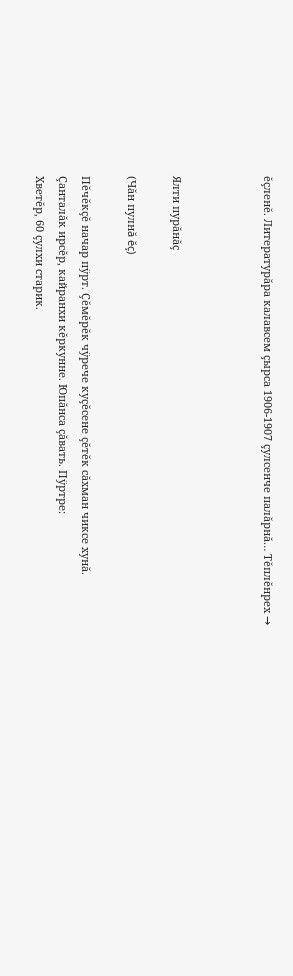ĕçленĕ. Литературăра калавсем çырса 1906-1907 çулсенче палăрнă… Тĕплĕнрех →



Ялти пурăнăç

(Чăн пулнă ĕç)

Пĕчĕкçĕ начар пÿрт. Çĕмĕрĕк чÿрече куçĕсене çĕтĕк сăхман чиксе хунă. Çанталăк ирсĕр, кайранхи кĕркунне. Юпăнса çăвать. Пÿртре:
Хветĕр, 60 çулхи старик.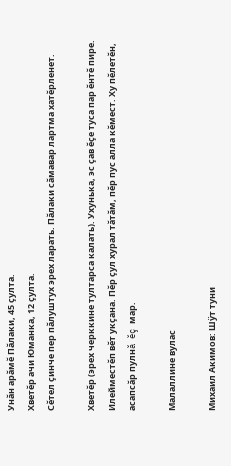Унăн арăмĕ Пăлаки, 45 çулта.
Хветĕр ачи Юманка, 12 çулта.
Сĕтел çинче пер пăлуштух эрех ларать. Пăлаки сăмавар лартма хатĕрленет.

Хветĕр (эрех черккине тултарса калать). Ухунька, эс çав ĕçе туса пар ĕнтĕ пире. Илейместĕп вĕт укçана. Пĕр çул хурал тăтăм, пĕр пус алла кĕмест. Ху пĕлетĕн, асапсăр пулнă ĕç мар.

Малаллине вулас

Михаил Акимов: Шÿт туни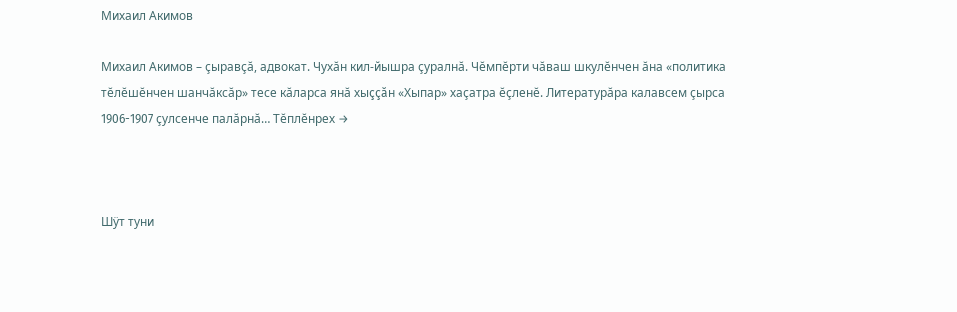Михаил Акимов

Михаил Акимов – çыравçă, адвокат. Чухăн кил-йышра çуралнă. Чĕмпĕрти чăваш шкулĕнчен ăна «политика тĕлĕшĕнчен шанчăксăр» тесе кăларса янă хыççăн «Хыпар» хаçатра ĕçленĕ. Литературăра калавсем çырса 1906-1907 çулсенче палăрнă… Тĕплĕнрех →



Шÿт туни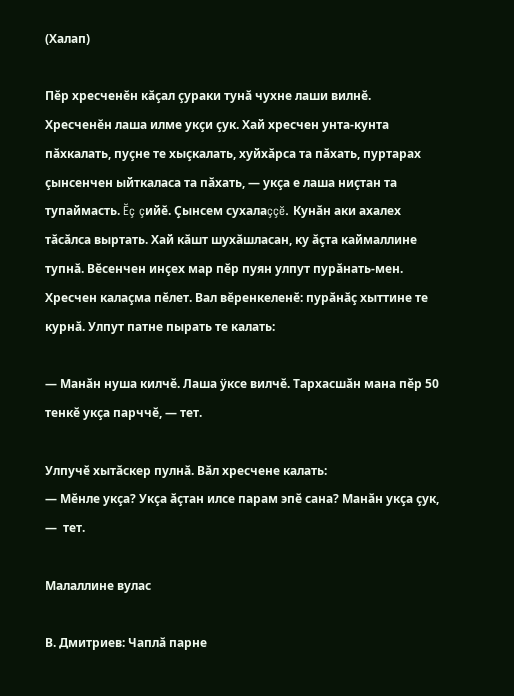(Халап)

Пĕр хресченĕн кăçал çураки тунă чухне лаши вилнĕ. Хресченĕн лаша илме укçи çук. Хай хресчен унта-кунта пăхкалать, пуçне те хыçкалать, хуйхăрса та пăхать, пуртарах çынсенчен ыйткаласа та пăхать, — укçа е лаша ниçтан та тупаймасть. Ĕç çийĕ. Çынсем сухалаççĕ. Кунăн аки ахалех тăсăлса выртать. Хай кăшт шухăшласан, ку ăçта каймаллине тупнă. Вĕсенчен инçех мар пĕр пуян улпут пурăнать-мен. Хресчен калаçма пĕлет. Вал вĕренкеленĕ: пурăнăç хыттине те курнă. Улпут патне пырать те калать:

— Манăн нуша килчĕ. Лаша ÿксе вилчĕ. Тархасшăн мана пĕр 50 тенкĕ укçа парччĕ, — тет.

Улпучĕ хытăскер пулнă. Вăл хресчене калать:
— Мĕнле укçа? Укçа ăçтан илсе парам эпĕ сана? Манăн укçа çук, —  тет.

Малаллине вулас

В. Дмитриев: Чаплă парне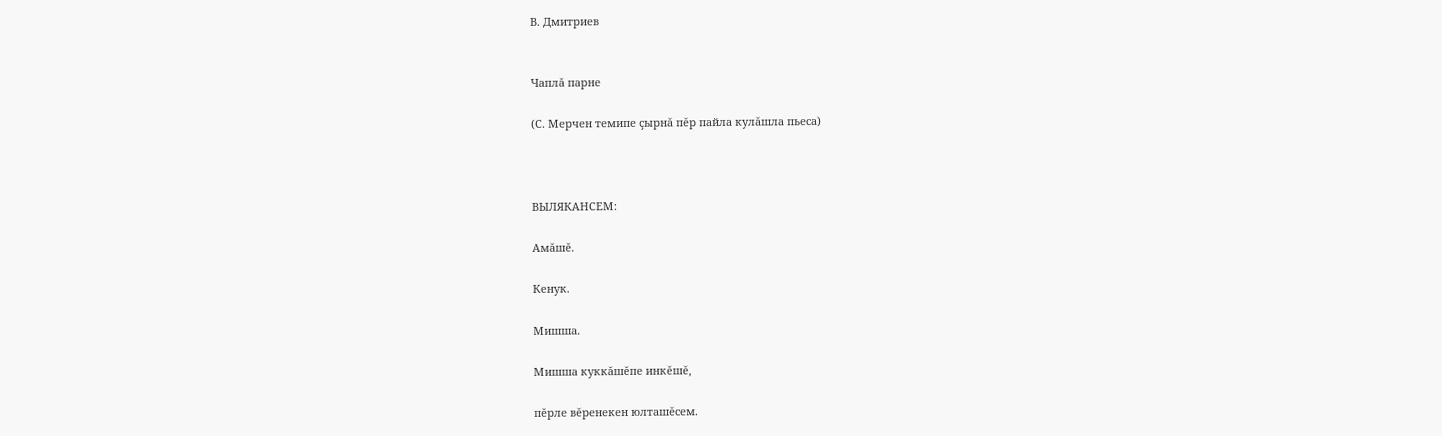В. Дмитриев


Чаплă парне

(С. Мерчен темипе çырнă пĕр пайла кулăшла пьеса)



ВЫЛЯКАНСЕМ:

Амăшĕ.

Кенук.

Мишша.

Мишша куккăшĕпе инкĕшĕ,

пĕрле вĕренекен юлташĕсем.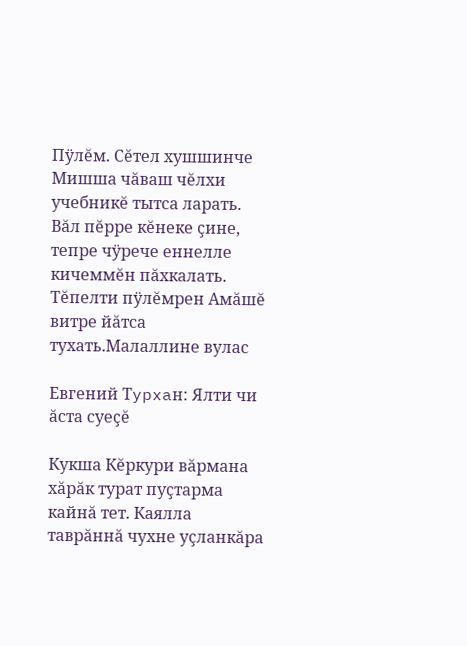Пÿлĕм. Сĕтел хушшинче Мишша чăваш чĕлхи учебникĕ тытса ларать. Вăл пĕрре кĕнеке çине, тепре чÿрече еннелле кичеммĕн пăхкалать. Тĕпелти пÿлĕмрен Амăшĕ витре йăтса тухать.Малаллине вулас

Евгений Тypxaн: Ялти чи ăста суеçĕ

Кукша Кĕркури вăрмана хăрăк турат пуçтарма кайнă тет. Каялла таврăннă чухне уçланкăра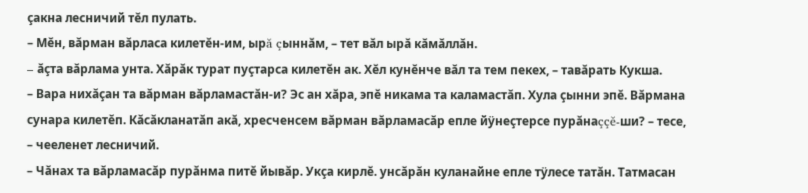çакна лесничий тĕл пулать.
– Мĕн, вăрман вăрласа килетĕн-им, ырă çыннăм, – тет вăл ырă кăмăллăн.
– ăçта вăрлама унта. Хăрăк турат пуçтарса килетĕн ак. Хĕл кунĕнче вăл та тем пекех, – тавăрать Кукша.
– Вара нихăçан та вăрман вăрламастăн-и? Эс ан хăра, эпĕ никама та каламастăп. Хула çынни эпĕ. Вăрмана сунара килетĕп. Кăсăкланатăп акă, хресченсем вăрман вăрламасăр епле йÿнеçтерсе пурăнаççĕ-ши? – тесе, – чееленет лесничий.
– Чăнах та вăрламасăр пурăнма питĕ йывăр. Укçа кирлĕ. унсăрăн куланайне епле тÿлесе татăн. Татмасан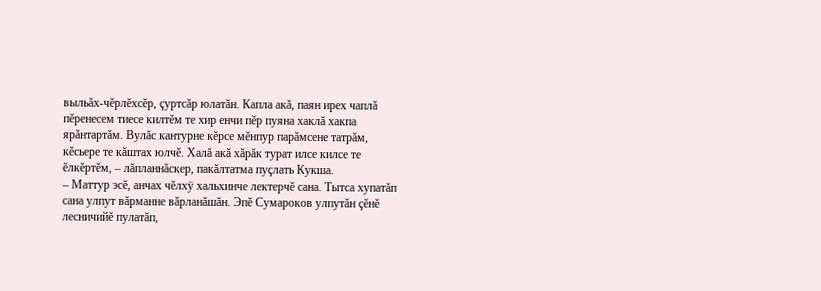выльăх-чĕрлĕхсĕр, çуртсăр юлатăн. Капла акă, паян ирех чаплă пĕренесем тиесе килтĕм те хир енчи пĕр пуяна хаклă хакпа ярăнтартăм. Вулăс кантурне кĕрсе мĕнпур парăмсене татрăм, кĕсьере те кăштах юлчĕ. Халă акă хăрăк турат илсе килсе те ĕлкĕртĕм, – лăпланнăскер, пакăлтатма пуçлать Кукша.
– Маттур эсĕ, анчах чĕлхÿ хальхинче лектерчĕ сана. Тытса хупатăп сана улпут вăрманне вăрланăшăн. Эпĕ Сумароков улпутăн çĕнĕ лесничийĕ пулатăп,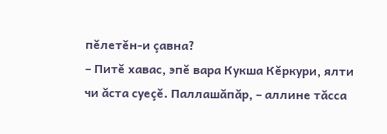пĕлетĕн-и çавна?
– Питĕ хавас, эпĕ вара Кукша Кĕркури, ялти чи ăста суеçĕ. Паллашăпăр, – аллине тăсса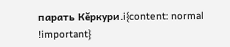парать Кĕркури.i{content: normal !important}